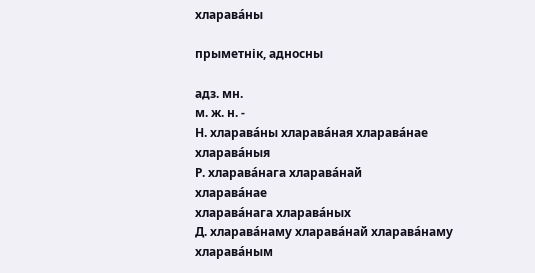хларава́ны

прыметнік, адносны

адз. мн.
м. ж. н. -
Н. хларава́ны хларава́ная хларава́нае хларава́ныя
Р. хларава́нага хларава́най
хларава́нае
хларава́нага хларава́ных
Д. хларава́наму хларава́най хларава́наму хларава́ным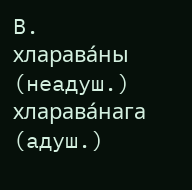В. хларава́ны (неадуш.)
хларава́нага (адуш.)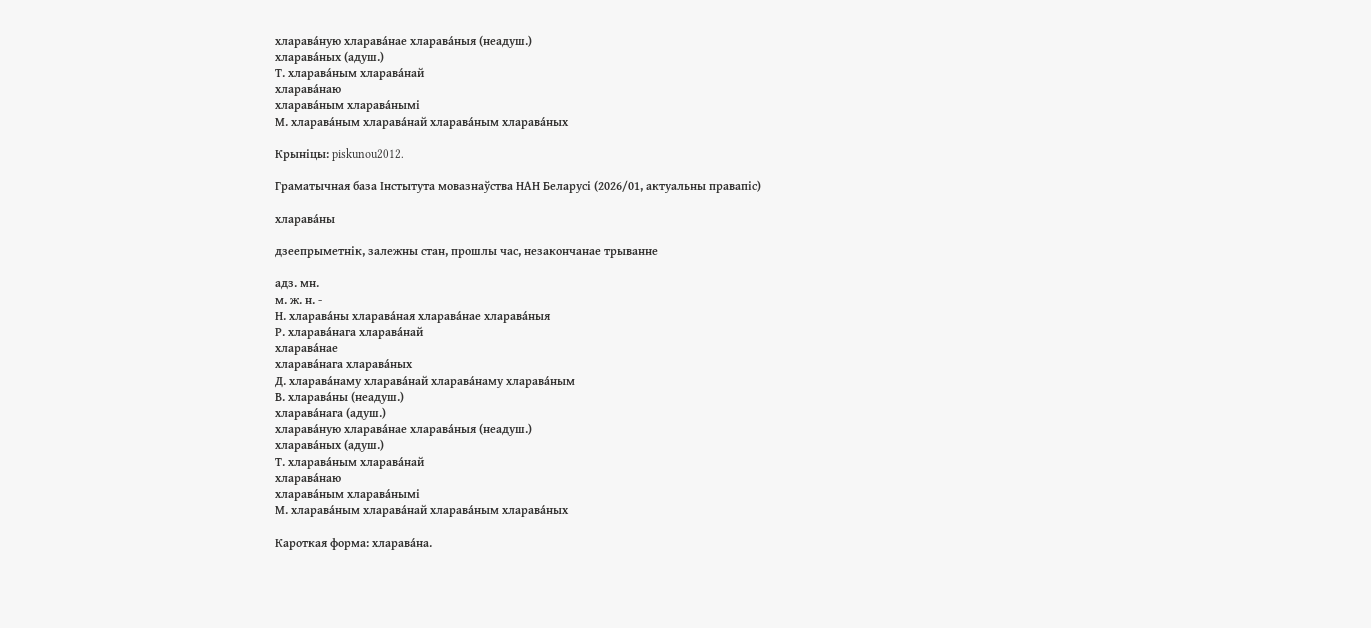хларава́ную хларава́нае хларава́ныя (неадуш.)
хларава́ных (адуш.)
Т. хларава́ным хларава́най
хларава́наю
хларава́ным хларава́нымі
М. хларава́ным хларава́най хларава́ным хларава́ных

Крыніцы: piskunou2012.

Граматычная база Інстытута мовазнаўства НАН Беларусі (2026/01, актуальны правапіс)

хларава́ны

дзеепрыметнік, залежны стан, прошлы час, незакончанае трыванне

адз. мн.
м. ж. н. -
Н. хларава́ны хларава́ная хларава́нае хларава́ныя
Р. хларава́нага хларава́най
хларава́нае
хларава́нага хларава́ных
Д. хларава́наму хларава́най хларава́наму хларава́ным
В. хларава́ны (неадуш.)
хларава́нага (адуш.)
хларава́ную хларава́нае хларава́ныя (неадуш.)
хларава́ных (адуш.)
Т. хларава́ным хларава́най
хларава́наю
хларава́ным хларава́нымі
М. хларава́ным хларава́най хларава́ным хларава́ных

Кароткая форма: хларава́на.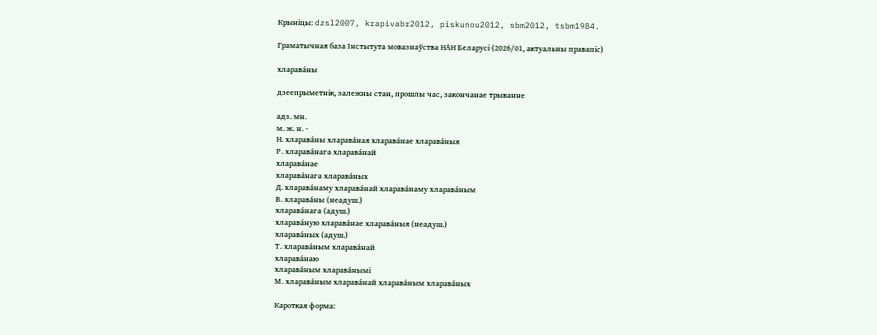Крыніцы: dzsl2007, krapivabr2012, piskunou2012, sbm2012, tsbm1984.

Граматычная база Інстытута мовазнаўства НАН Беларусі (2026/01, актуальны правапіс)

хларава́ны

дзеепрыметнік, залежны стан, прошлы час, закончанае трыванне

адз. мн.
м. ж. н. -
Н. хларава́ны хларава́ная хларава́нае хларава́ныя
Р. хларава́нага хларава́най
хларава́нае
хларава́нага хларава́ных
Д. хларава́наму хларава́най хларава́наму хларава́ным
В. хларава́ны (неадуш.)
хларава́нага (адуш.)
хларава́ную хларава́нае хларава́ныя (неадуш.)
хларава́ных (адуш.)
Т. хларава́ным хларава́най
хларава́наю
хларава́ным хларава́нымі
М. хларава́ным хларава́най хларава́ным хларава́ных

Кароткая форма: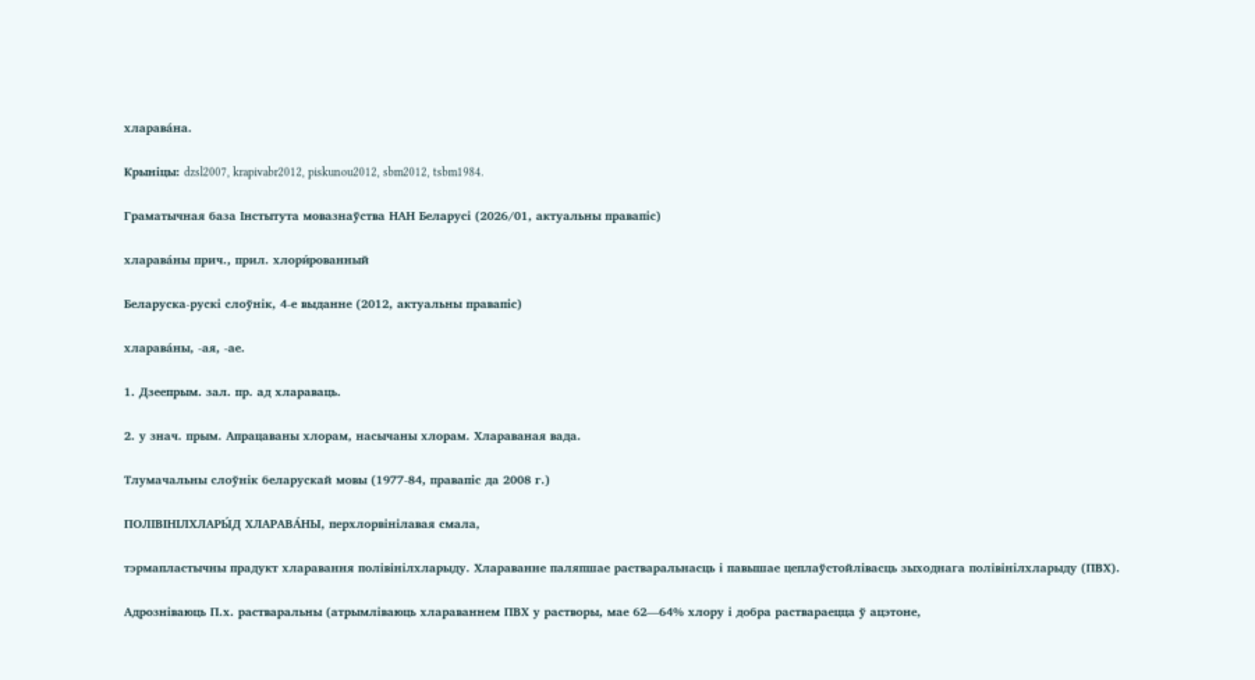хларава́на.

Крыніцы: dzsl2007, krapivabr2012, piskunou2012, sbm2012, tsbm1984.

Граматычная база Інстытута мовазнаўства НАН Беларусі (2026/01, актуальны правапіс)

хларава́ны прич., прил. хлори́рованный

Беларуска-рускі слоўнік, 4-е выданне (2012, актуальны правапіс)

хларава́ны, ‑ая, ‑ае.

1. Дзеепрым. зал. пр. ад хлараваць.

2. у знач. прым. Апрацаваны хлорам, насычаны хлорам. Хлараваная вада.

Тлумачальны слоўнік беларускай мовы (1977-84, правапіс да 2008 г.)

ПОЛІВІНІЛХЛАРЫ́Д ХЛАРАВА́НЫ, перхлорвінілавая смала,

тэрмапластычны прадукт хларавання полівінілхларыду. Хлараванне паляпшае растваральнасць і павышае цеплаўстойлівасць зыходнага полівінілхларыду (ПВХ).

Адрозніваюць П.х. растваральны (атрымліваюць хлараваннем ПВХ у растворы, мае 62—64% хлору і добра раствараецца ў ацэтоне,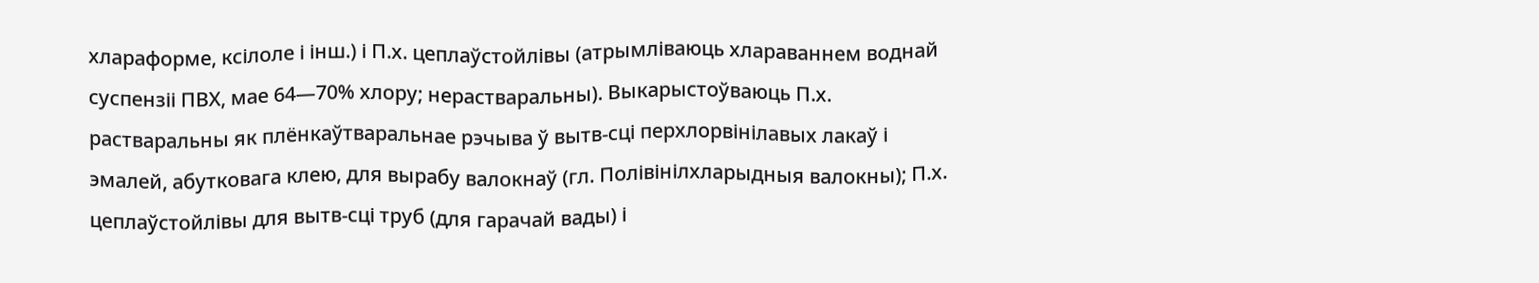хлараформе, ксілоле і інш.) і П.х. цеплаўстойлівы (атрымліваюць хлараваннем воднай суспензіі ПВХ, мае 64—70% хлору; нерастваральны). Выкарыстоўваюць П.х. растваральны як плёнкаўтваральнае рэчыва ў вытв-сці перхлорвінілавых лакаў і эмалей, абутковага клею, для вырабу валокнаў (гл. Полівінілхларыдныя валокны); П.х. цеплаўстойлівы для вытв-сці труб (для гарачай вады) і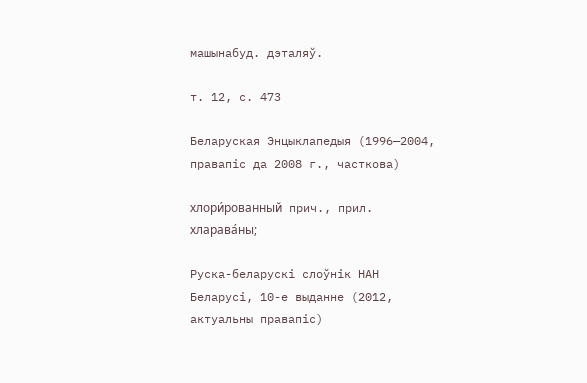машынабуд. дэталяў.

т. 12, с. 473

Беларуская Энцыклапедыя (1996—2004, правапіс да 2008 г., часткова)

хлори́рованный прич., прил. хларава́ны;

Руска-беларускі слоўнік НАН Беларусі, 10-е выданне (2012, актуальны правапіс)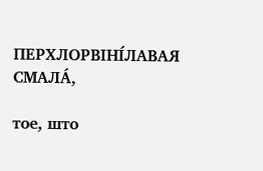ПЕРХЛОРВІНІ́ЛАВАЯ СМАЛА́,

тое, што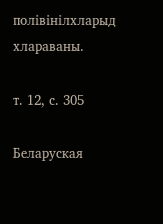полівінілхларыд хлараваны.

т. 12, с. 305

Беларуская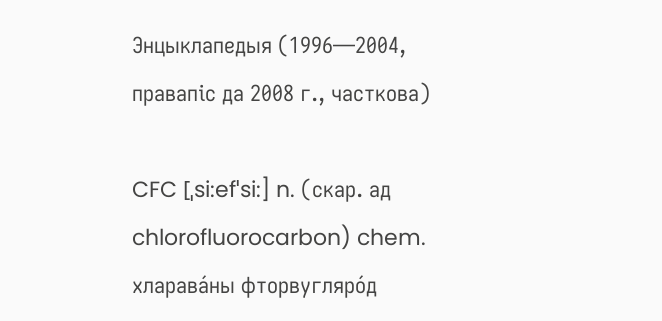Энцыклапедыя (1996—2004, правапіс да 2008 г., часткова)

CFC [ˌsi:efˈsi:] n. (скар. ад chlorofluorocarbon) chem. хларава́ны фторвугляро́д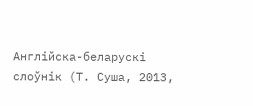Англійска-беларускі слоўнік (Т. Суша, 2013,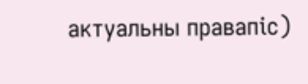актуальны правапіс)